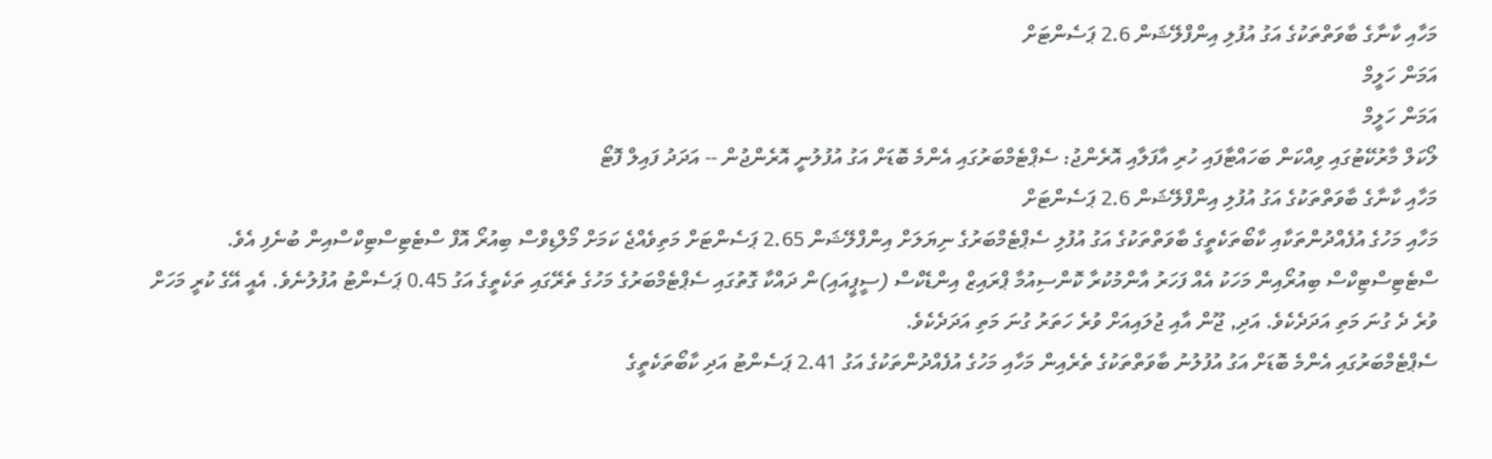މަހާއި ކާނާގެ ބާވަތްތަކުގެ އަގު އުފުލި އިންފްލޭޝަން 2.6 ޕަސެންޓަށް
އަމަން ހަލީމް
އަމަން ހަލީމް
ލޯކަލް މާރުކޭޓުގައި ވިއްކަން ބަހައްޓާފައި ހުރި އާފަލާއި އޮރެންޖު: ސެޕްޓެމްބަރުގައި އެންމެ ބޮޑަށް އަގު އުފުލުނީ އޮރެންޖުން -- އަދަދު ފައިލް ފޮޓޯ
މަހާއި ކާނާގެ ބާވަތްތަކުގެ އަގު އުފުލި އިންފްލޭޝަން 2.6 ޕަސެންޓަށް
މަހާއި މަހުގެ އުފެއްދުންތަކާއި ކާބޯތަކެތީގެ ބާވަތްތަކުގެ އަގު އުފުލި ސެޕްޓެމްބަރުގެ ނިޔަލަށް އިންފްލޭޝަން 2.65 ޕަސެންޓަށް މަތިވެއްޖެ ކަމަށް މޯލްޑިވްސް ބިއުރޯ އޮފް ސްޓެޓިސްޓިކްސްއިން ބުނެފި އެވެ.
ސްޓެޓިސްޓިކްސް ބިއުރޯއިން މަހަކު އެއް ފަހަރު އާންމުކުރާ ކޮންސިއުމާ ޕްރައިޒް އިންޑެކްސް (ސީޕީއައި)ން ދައްކާ ގޮތުގައި ސެޕްޓެމްބަރުގެ މަހުގެ ތެރޭގައި ތަކެތީގެ އަގު 0.45 ޕަސެންޓު އުފުލުނެވެ. އެއީ އޭގެ ކުރީ މަހަށް ވުރެ ދެ ގުނަ މަތި އަދަދެކެވެ. އަދި, ޖޫން އާއި ޖުލައިއަށް ވުރެ ހަތަރު ގުނަ މަތި އަދަދެކެވެ.
ސެޕްޓެމްބަރުގައި އެންމެ ބޮޑަށް އަގު އުފުލުނު ބާވަތްތަކުގެ ތެރެއިން މަހާއި މަހުގެ އުފެއްދުންތަކުގެ އަގު 2.41 ޕަސެންޓު އަދި ކާބޯތަކެތީގެ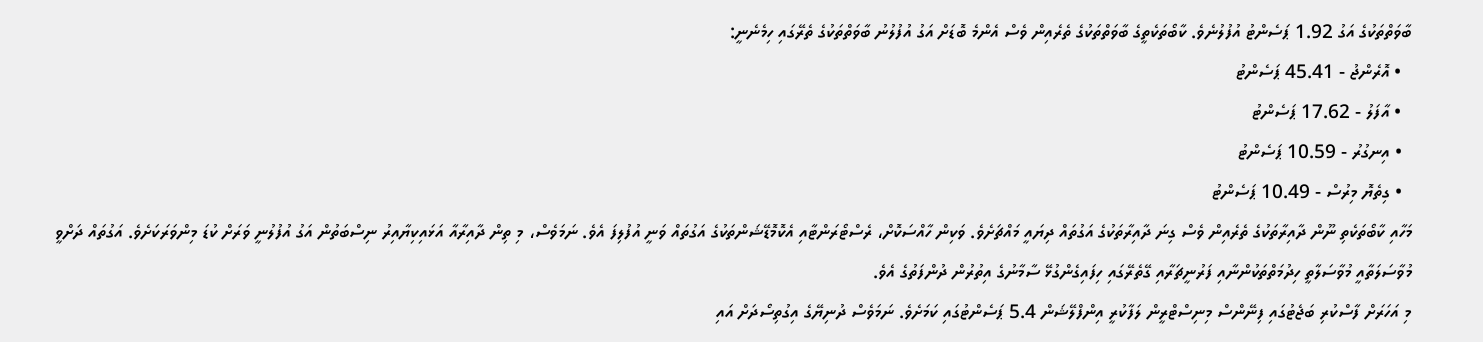ބާވަތްތަކުގެ އަގު 1.92 ޕަސެންޓު އުފުލުނެވެ. ކާބޯތަކެތީގެ ބާވަތްތަކުގެ ތެރެއިން ވެސް އެންމެ ބޮޑަށް އަގު އުފުލުނު ބާވަތްތަކުގެ ތެރޭގައި ހިމެނެނީ:
  • އޮރެންޖު - 45.41 ޕަސެންޓު
  • އާފަލު - 17.62 ޕަސެންޓު
  • އިނގުރު - 10.59 ޕަސެންޓު
  • ގިތެޔޮ މިރުސް - 10.49 ޕަސެންޓު
މަހާއި ކާބޯތަކެތި ނޫން ދާއިރާތަކުގެ ތެރެއިން ވެސް ގިނަ ދާއިރާތަކުގެ އަގުތައް ދިޔައީ މައްޗަށެވެ. ވަކިން ހާއްސަކޮށް، ރެސްޓޯރަންޓާއި އެކޮމޮޑޭޝަންތަކުގެ އަގުތައް ވަނީ އުފުލިފަ އެވެ. ނަމަވެސް، މި ތިން ދާއިރާއާ އަޅައިކިޔާއިރު ނިސްބަތުން އަގު އުފުލުނީ ވަރަށް ކުޑަ މިންވަރަކަށެވެ. އަގުތައް ދަށްވީ މުވާސަލަތާއީ މުވާސަލާތީ ހިދުމަތްތަކުންނާއި ފަރުނީޗަރާއި ގޭތެރޭގައި ހިފައިގެންގުޅޭ ސާމާނުގެ އިތުރުން ދުންފަތުގެ އެވެ.
މި އަހަރަށް ފާސްކުރި ބަޖެޓުގައި ފިނޭންސް މިނިސްޓްރީން ލަފާކުރީ އިންފްލޭޝަން 5.4 ޕަސެންޓުގައި ކަމަށެވެ. ނަމަވެސް ދުނިޔޭގެ އިގުތިސޯދަށް އައި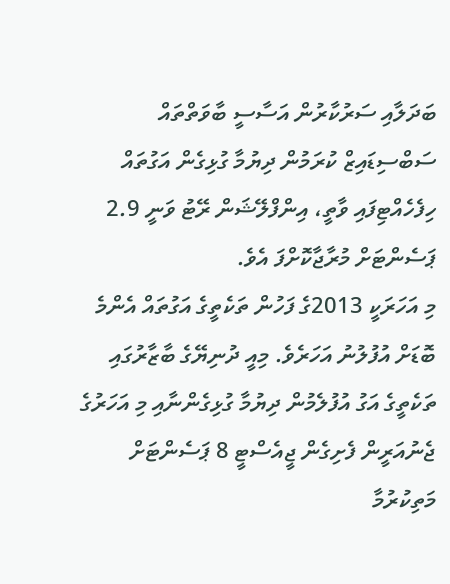ބަދަލާއި ސަރުކާރުން އަސާސީ ބާވަތްތައް ސަބްސިޑައިޒް ކުރަމުން ދިޔުމާ ގުޅިގެން އަގުތައް ހިފެހެއްޓިފައި ވާތީ، އިންފްލޭޝަން ރޭޓު ވަނީ 2.9 ޕަސެންޓަށް މުރާޖާކޮށްފަ އެވެ.
މި އަހަރަކީ 2013ގެ ފަހުން ތަކެތީގެ އަގުތައް އެންމެ ބޮޑަށް އުފުލުނު އަހަރެވެ. މިއީ ދުނިޔޭގެ ބާޒާރުގައި ތަކެތީގެ އަގު އުފުލެމުން ދިޔުމާ ގުޅިގެންނާއި މި އަހަރުގެ ޖެނުއަރީން ފެށިގެން ޖީއެސްޓީ 8 ޕަސެންޓަށް މަތިކުރުމާ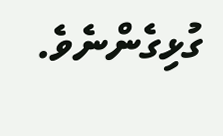ގުޅިގެންނެވެ.